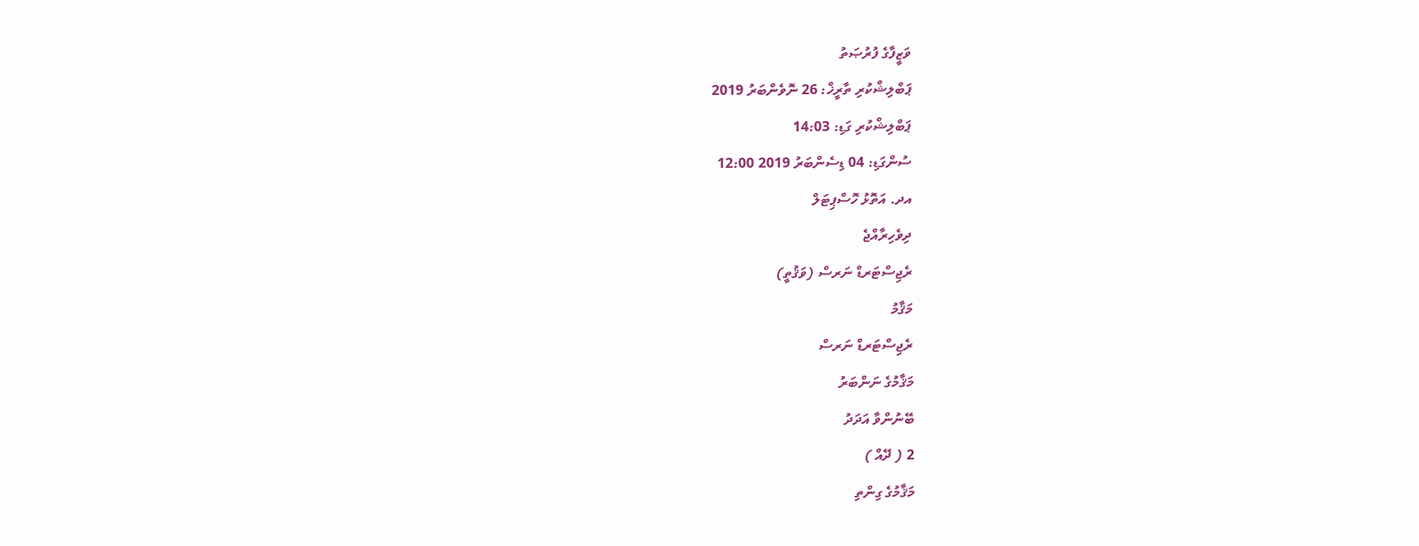ވަޒީފާގެ ފުރުޞަތު
ޕަބްލިޝްކުރި ތާރީޚް: 26 ނޮވެންބަރު 2019
ޕަބްލިޝްކުރި ގަޑި: 14:03
ސުންގަޑި: 04 ޑިސެންބަރު 2019 12:00
އދ. އަތޮޅު ހޮސްޕިޓަލް
ދިވެހިރާއްޖެ
ރެޖިސްޓަރޑް ނަރސް (ވަޤުތީ)
މަޤާމު
ރެޖިސްޓަރޑް ނަރސް
މަޤާމުގެ ނަންބަރު
ބޭނުންވާ އަދަދު
2 ( ދޭއް )
މަޤާމުގެ ގިންތި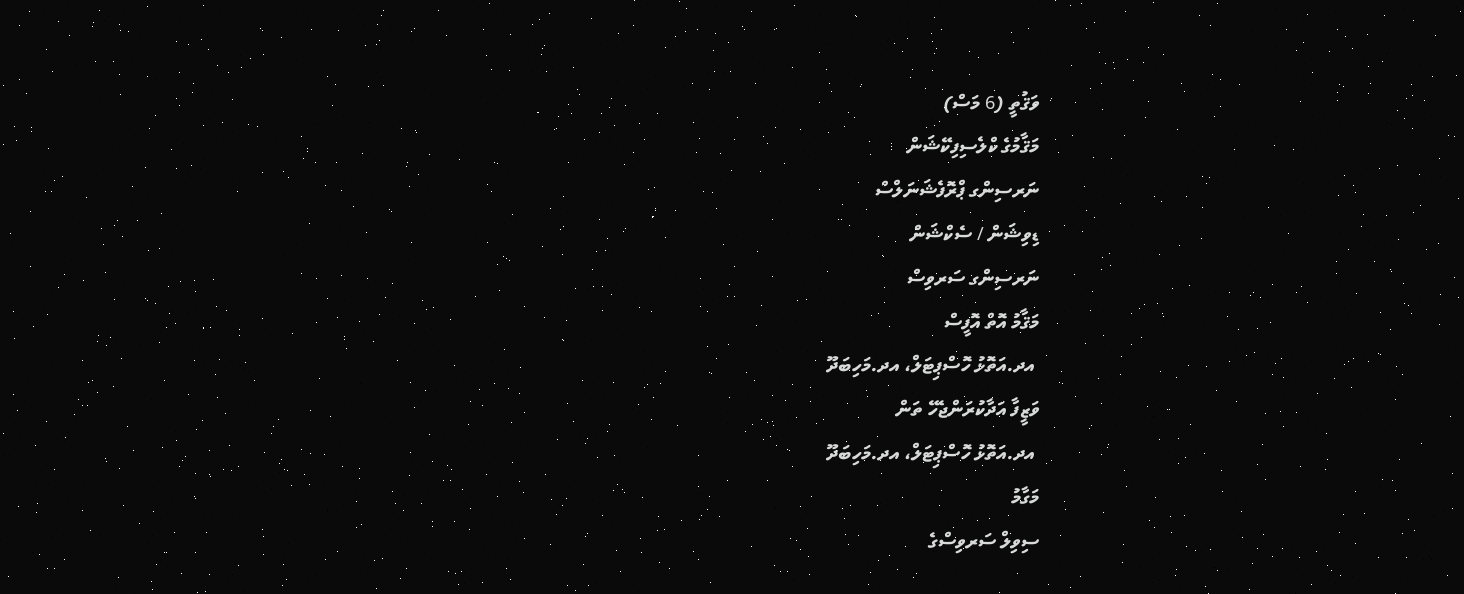ވަޤުތީ (6 މަސް)
މަޤާމުގެ ކްލެސިފިކޭޝަން
ނަރސިންގ ޕްރޮފެޝަނަލްސް
ޑިވިޝަން / ސެކްޝަން
ނަރސިންގ ސަރވިސް
މަޤާމު އޮތް އޮފީސް
 އދ.އަތޮޅު ހޮސްޕިޓަލް، އދ.މަހިބަދޫ
ވަޒީފާ އަދާކުރަންޖެހޭ ތަން
 އދ.އަތޮޅު ހޮސްޕިޓަލް، އދ.މަހިބަދޫ
މަގާމު
ސިވިލް ސަރވިސްގެ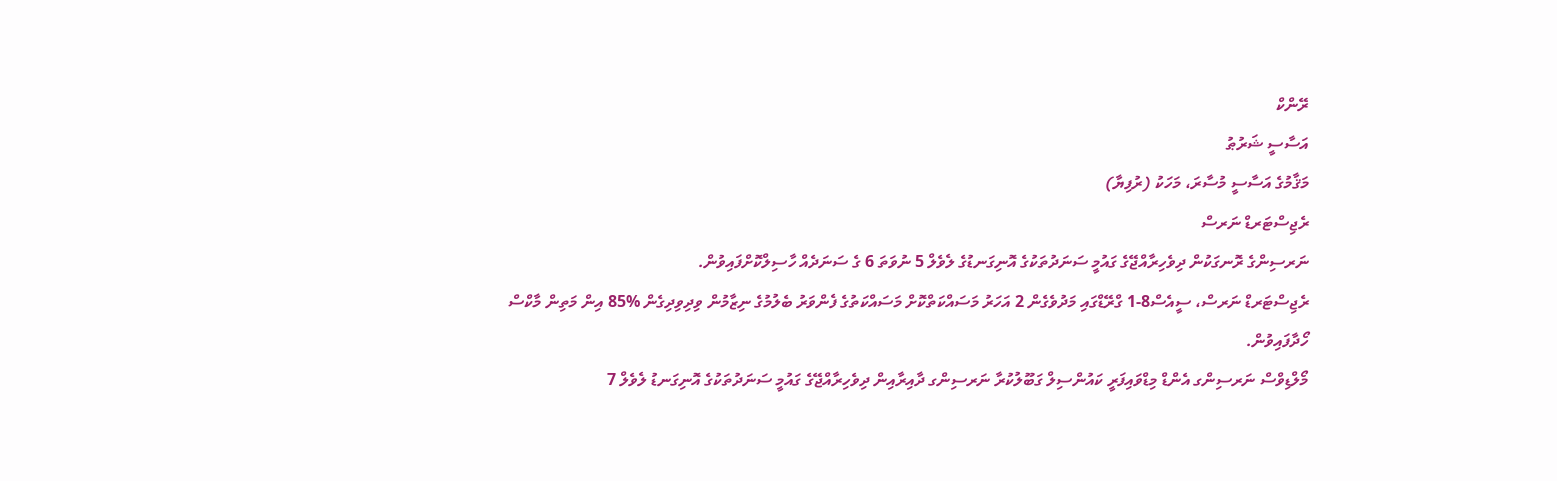ރޭންކް
އަސާސީ ޝަރުޠު
މަޤާމުގެ އަސާސީ މުސާރަ، މަހަކު (ރުފިޔާ)
ރެޖިސްޓަރޑް ނަރސް
ނަރސިންގެ ރޮނގަކުން ދިވެހިރާއްޖޭގެ ގައުމީ ސަނަދުތަކުގެ އޮނިގަނޑުގެ ލެވެލް 5 ނުވަތަ 6 ގެ ސަނަދެއް ހާސިލްކޮށްފައިވުން.
ރެޖިސްޓަރޑް ނަރސް، ސީއެސް8-1 ގްރޭޑްގައި މަދުވެގެން 2 އަހަރު މަސައްކަތްކޮށް މަސައްކަތުގެ ފެންވަރު ބެލުމުގެ ނިޒާމުން ވިދިވިދިގެން %85 އިން މަތިން މާކްސް ހޯދާފައިވުން.
މޯލްޑިވްސް ނަރސިންގ އެންޑް މިޑްވައިފަރީ ކައުންސިލް ގަބޫލުކުރާ ނަރސިންގ ދާއިރާއިން ދިވެހިރާއްޖޭގެ ގައުމީ ސަނަދުތަކުގެ އޮނިގަނޑު ލެވެލް 7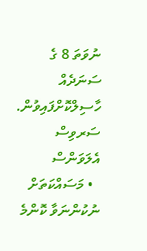ނުވަތަ 8 ގެ ސަނަދެއް ހާސިލްކޮށްފައިވުން.
ސަރވިސް އެލަވަންސް
  • މަސައްކަތަށް ނުކުންނަވާ ކޮންމެ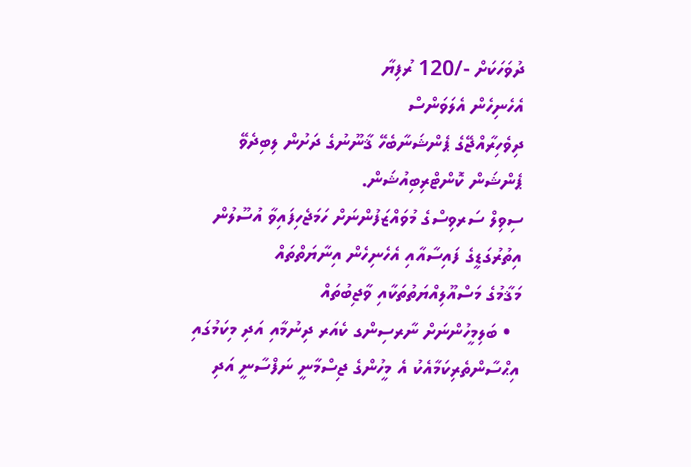ދުވަހަކަށް -/120 ރުފިޔާ
އެހެނިހެން އެލަވަންސް
ދިވެހިރާއްޖޭގެ ޕެންޝަނާބެހޭ ޤާނޫނުގެ ދަށުން ލިބިދެވޭ ޕެންޝަން ކޮންޓްރިބިއުޝަން.
ސިވިލް ސަރވިސްގެ މުވައްޒަފުންނަށް ހަމަޖެހިފައިވާ އުސޫލުން އިތުރުގަޑީގެ ފައިސާއާއި އެހެނިހެން އިނާޔަތްތައް
މަޤާމުގެ މަސްއޫލިއްޔަތުތަކާއި ވާޖިބުތައް
  • ބަލިމީހުންނަށް ނާރސިންގ ކެއަރ ދިނުމާއި އަދި މިކަމުގައި އިޙްސާންތެރިކަމާއެކު އެ މީހުންގެ ޖިސްމާނީ ނަފްސާނީ އަދި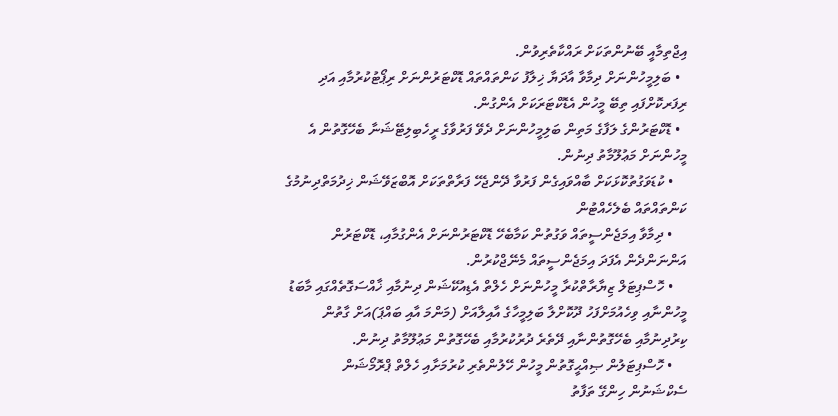އިޖްތިމާއީ ބޭނުންތަކަށް ރައްކާތެރިވުން.
  • ބަލިމީހުންނަށް ދިމާވާ އާދަޔާ ޚިލާފު ކަންތައްތައް ޑޮކްޓަރުންނަށް ރިޕޯޓުކުރުމާއި އަދި ރިފަރކޮށްފައި ތިބޭ މީހުން އެޑޮކްޓަރަކަށް އެންގުން.
  • ޑޮކްޓަރުންގެ ލަފާގެ މަތިން ބަލިމީހުންނަށް ދެވޭ ފަރުވާގެ ރީހެބިލިޓޭޝަނާ ބެހޭގޮތުން އެ މީހުންނަށް މަޢުލޫމާތު ދިނުން.
    • ކުޑަވަގުތުކޮޅަކަށް ބާއްވައިގެން ފަރުވާ ދޭންޖެހޭ ފަރާތްތަކަށް އޮބްޒަވޭޝަން ޚިދުމަތްދިނުމުގެ ކަންތައްތައް ބެލެހެއްޓުން
    • ދިމާވާ އިމަޖެންސީތައް ވަގުތުން ކަމާބެހޭ ޑޮކްޓަރުންނަށް އެންގުމާއި، ޑޮކްޓަރުން އަންނަންދެން އެފަދަ އިމަޖެންސީތައް މެނޭޖްކުރުން.
    • ހޮސްޕިޓަލް ޒިޔާރާތްކުރާ މީހުންނަށް ހެލްތް އެޑިއުކޭޝަން ދިނުމާއި ޚާއްސަގޮތެއްގައި މާބަޑު މީހުންނާއި ވިހެއުމަށްފަހު ދޫކޮށްލާ ބަލިމީހާގެ އާއިލާއަށް (މަންމަ އާއި ބައްޕަ)އަށް ގާތުން ކިރުދިނުމާއި ބެހޭގޮތުންނާއި ދޭތެރެ ދުރުކުރުމާއި ބެހޭގޮތުން މަޢުލޫމާތު ދިނުން.
    • ހޮސްޕިޓަލުން ޞިއްޙީގޮތުން މީހުން ހޭލުންތެރި ކުރުމަށާއި ހެލްތް ޕްރޮމޯޝަން ސެކްޝަނުން ހިންގޭ ތަފާތު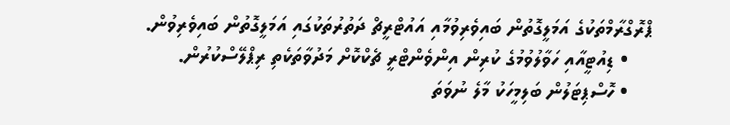ޕްރޮގްރާމްތަކުގެ އަމަލީގޮތުން ބައިވެރިވުމާއި އައުޓްރީޗް ދަތުރުތަކުގައި އަމަލީގޮތުން ބައިވެރިވުން.
    • ޑިއުޓީއާއި ހަވާލުވުމުގެ ކުރިން އިންވެންޓްރީ ޗެކްކޮށް މަދުވާތަކެތި ރިޕްލޭސްކުރުން.
    • ހޮސްޕިޓަލުން ބަލިމީހަކު މާލެ ނުވަތަ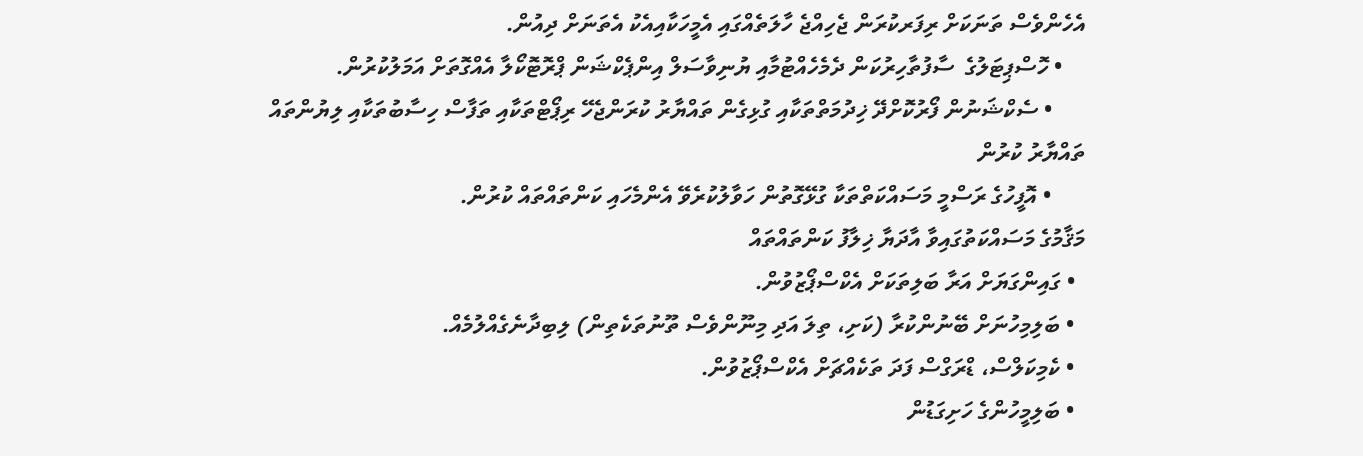އެހެންވެސް ތަނަކަށް ރިފަރކުރަން ޖެހިއްޖެ ހާލަތެއްގައި އެމީހަކާއިއެކު އެތަނަށް ދިއުން.
    • ހޮސްޕިޓަލުގެ  ސާފުތާހިރުކަން ދެމެހެއްޓުމާއި ޔުނިވާސަލް އިންޕެކްޝަން ޕްރޮޓޮކޯލާ އެއްގޮތަށް އަމަލުކުރުން.
      • ސެކްޝަނުން ފޯރުކޮށްދޭ ޚިދުމަތްތަކާއި ގުޅިގެން ތައްޔާރު ކުރަންޖެހޭ ރިޕޯޓްތަކާއި ތަފާސް ހިސާބުތަކާއި ލިޔުންތައް ތައްޔާރު ކުރުން
      • އޮފީހުގެ ރަސްމީ މަސައްކަތްތަކާ ގުޅޭގޮތުން ހަވާލުކުރެވޭ އެންމެހައި ކަންތައްތައް ކުރުން.
މަޤާމުގެ މަސައްކަތުގައިވާ އާދަޔާ ޚިލާފު ކަންތައްތައް
  • ގައިންގަޔަށް އަރާ ބަލިތަކަށް އެކްސްޕޯޒުވުން.
  • ބަލިމިހުނަށް ބޭނުންކުރާ (ކަށި، ތިލަ އަދި މިނޫންވެސް ތޫނުތަކެތިން) ލިބިދާނެގެއްލުމެއް.
  • ކެމިކަލްސް، ޑްރަގްސް ފަދަ ތަކެއްޗަށް އެކްސްޕޯޒުވުން.
  • ބަލިމީހުންގެ ހަށިގަޑުން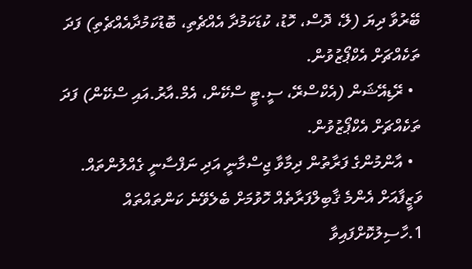ބޭރުވާ ދިޔަ (ލޭ، ދޮސް، ހޮޑު، ކުޑަކަމުދާ އެއްޗެތި، ބޮޑުކަމުދާއެއްޗެތި) ފަދަ ތަކެއްޗަށް އެކްޕޯޒުވުން.
  • ރޭޑިއޭޝަން (އެކްސްރޭ، ސީ.ޓީ ސްކޭން، އެމް.އާރު.އައި ސްކޭން) ފަދަ ތަކެއްޗަށް އެކްޕޯޒުވުން.
  • އާންމުންގެ ފަރާތުން ދިމާވާ ޖިސްމާނީ އަދި ނަފްސާނީ ގެއްލުންތައް.
ވަޒީފާއަށް އެންމެ ޤާބިލްފަރާތެއް ހޮވުމަށް ބެލެވޭނެ ކަންތައްތައް
1.ހާސިލުކޮށްފައިވާ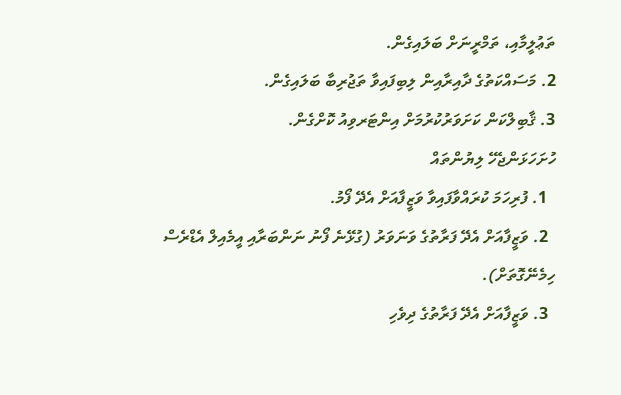ތަޢުލީމާއި، ތަމްރީނަށް ބަލައިގެން.
2. މަސައްކަތުގެ ދާއިރާއިން ލިބިފައިވާ ތަޖުރިބާ ބަލައިގެން.
3. ޤާބިލްކަން ކަށަވަރުކުރުމަށް އިންޓަރވިއު ކޮށްގެން.
ހުށަހަޅަންޖެހޭ ލިޔުންތައް
  1. ފުރިހަމަ ކުރައްވާފައިވާ ވަޒީފާއަށް އެދޭ ފޯމު.
  2. ވަޒީފާއަށް އެދޭ ފަރާތުގެ ވަނަވަރު (ގުޅޭނެ ފޯނު ނަންބަރާއި އީމެއިލް އެޑްރެސް ހިމެނޭގޮތަށް).
  3. ވަޒީފާއަށް އެދޭ ފަރާތުގެ ދިވެހި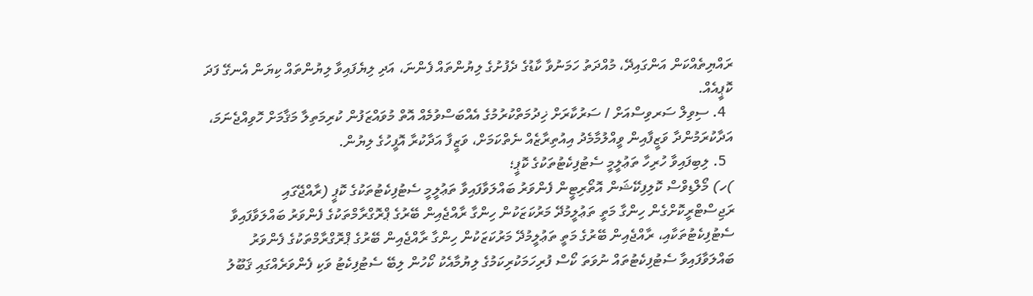ރައްޔިތެއްކަން އަންގައިދޭ، މުއްދަތު ހަމަނުވާ ކާޑުގެ ދެފުށުގެ ލިޔުންތައް ފެންނަ، އަދި ލިޔެފައިވާ ލިޔުންތައް ކިޔަން އެނގޭ ފަދަ ކޮޕީއެއް.
  4. ސިވިލް ސަރވިސްއަށް / ސަރުކާރަށް ޚިދުމަތްކުރުމުގެ އެއްބަސްވުމެއް އޮތް މުވައްޒަފުން ކުރިމަތިލާ މަޤާމަށް ހޮވިއްޖެނަމަ، އަދާކުރަމުންދާ ވަޒީފާއިން ވީއްލުމާމެދު އިއުތިރާޒެއް ނެތްކަމަށް، ވަޒީފާ އަދާކުރާ އޮފީހުގެ ލިޔުން.
  5. ލިބިފައިވާ ހުރިހާ ތަޢުލީމީ ސެޓުފިކެޓުތަކުގެ ކޮޕީ؛
)ހ) މޯލްޑިވްސް ކޮލިފިކޭޝަން އޮތޯރިޓީން ފެންވަރު ބައްލަވާފައިވާ ތަޢުލީމީ ސެޓުފިކެޓުތަކުގެ ކޮޕީ (ރާއްޖޭގައި ރަޖިސްޓްރީކޮށްގެން ހިންގާ މަތީ ތަޢުލީމުދޭ މަރުކަޒަކުން ހިންގާ ރާއްޖެއިން ބޭރުގެ ޕްރޮގްރާމްތަކުގެ ފެންވަރު ބައްލަވާފައިވާ ސެޓުފިކެޓުތަކާއި، ރާއްޖެއިން ބޭރުގެ މަތީ ތަޢުލީމުދޭ މަރުކަޒަކުން ހިންގާ ރާއްޖެއިން ބޭރުގެ ޕްރޮގްރާމްތަކުގެ ފެންވަރު ބައްލަވާފައިވާ ސެޓުފިކެޓުތައް ނުވަތަ ކޯސް ފުރިހަމަކުރިކަމުގެ ލިޔުމާއެކު ކޯހުން ލިބޭ ސެޓުފިކެޓު ވަކި ފެންވަރެއްގައި ޤަބޫލު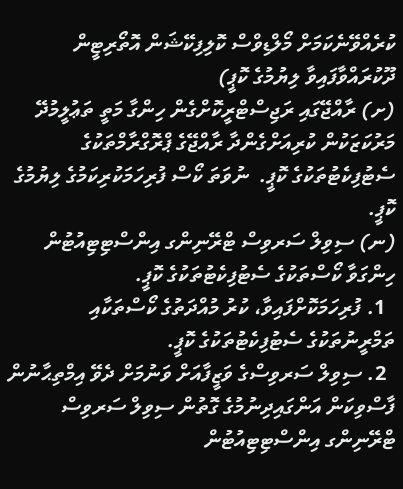ކުރެއްވޭނެކަމަށް މޯލްޑިވްސް ކޮލިފިކޭޝަން އޮތޯރިޓީން ދޫކުރައްވާފައިވާ ލިޔުމުގެ ކޮޕީ)
(ށ) ރާއްޖޭގައި ރަޖިސްޓްރީކޮށްގެން ހިންގާ މަތީ ތަޢުލީމުދޭ މަރުކަޒަކުން ކުރިއަށްގެންދާ ރާއްޖޭގެ ޕްރޮގްރާމްތަކުގެ ސެޓުފިކެޓުތަކުގެ ކޮޕީ.  ނުވަތަ ކޯސް ފުރިހަމަކުރިކަމުގެ ލިޔުމުގެ ކޮޕީ.
(ނ) ސިވިލް ސަރވިސް ޓްރޭނިންގ އިންސްޓިޓިއުޓުން ހިންގަވާ ކޯސްތަކުގެ ސެޓުފިކެޓުތަކުގެ ކޮޕީ.
  1. ފުރިހަމަކޮށްފައިވާ، ކުރު މުއްދަތުގެ ކޯސްތަކާއި ތަމްރީނުތަކުގެ ސެޓުފިކެޓުތަކުގެ ކޮޕީ.
  2. ސިވިލް ސަރވިސްގެ ވަޒީފާއަށް ވަނުމަށް ދެވޭ އިމްތިޙާނުން ފާސްވިކަން އަންގައިދިނުމުގެ ގޮތުން ސިވިލް ސަރވިސް ޓްރޭނިންގ އިންސްޓިޓިއުޓުން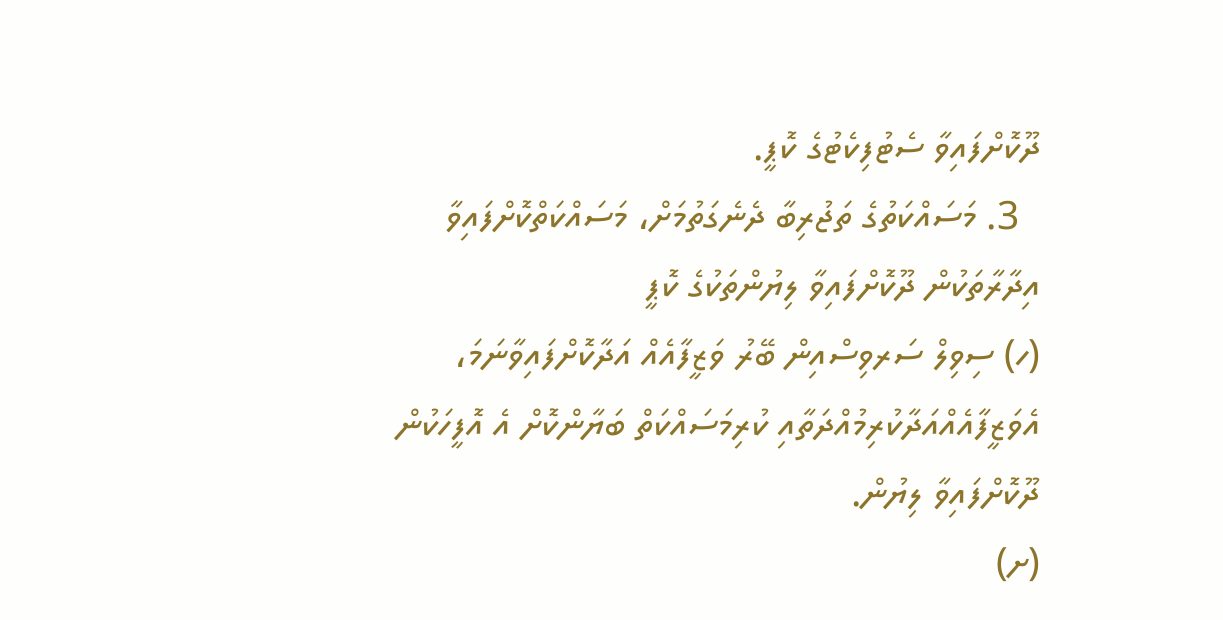ދޫކޮށްފައިވާ ސެޓުފިކެޓުގެ ކޮޕީ.
  3. މަސައްކަތުގެ ތަޖުރިބާ ދެނެގަތުމަށް، މަސައްކަތްކޮށްފައިވާ އިދާރާތަކުން ދޫކޮށްފައިވާ ލިޔުންތަކުގެ ކޮޕީ
(ހ) ސިވިލް ސަރވިސްއިން ބޭރު ވަޒީފާއެއް އަދާކޮށްފައިވާނަމަ، އެވަޒީފާއެއްއަދާކުރިމުއްދަތާއި ކުރިމަސައްކަތް ބަޔާންކޮށް އެ އޮފީހަކުން ދޫކޮށްފައިވާ ލިޔުން.
(ށ)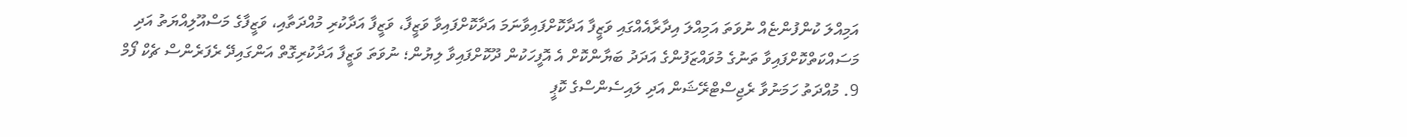އަމިއްލަ ކުންފުންޏެއް ނުވަތަ އަމިއްލަ އިދާރާއެއްގައި ވަޒީފާ އަދާކޮށްފައިވާނަމަ އަދާކޮށްފައިވާ ވަޒީފާ، ވަޒީފާ އަދާކުރި މުއްދަތާއި، ވަޒީފާގެ މަސްއޫލިއްޔަތު އަދި މަސައްކަތްކޮށްފައިވާ ތަނުގެ މުވައްޒަފުންގެ އަދަދު ބަޔާންކޮށް އެ އޮފީހަކުން ދޫކޮށްފައިވާ ލިޔުން؛ ނުވަތަ ވަޒީފާ އަދާކުރިގޮތް އަންގައިދޭ ރެފަރެންސް ޗެކް ފޯމް
9. މުއްދަތު ހަމަނުވާ ރެޖިސްޓްރޭޝަން އަދި ލައިސެންސްގެ ކޮޕީ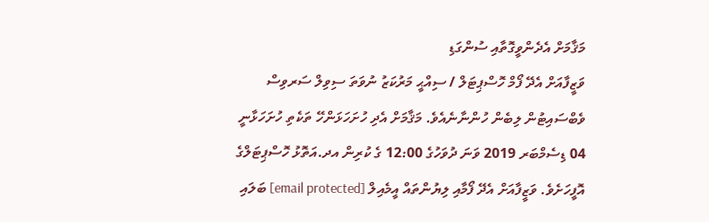މަޤާމަށް އެދެންވީގޮތާއި ސުންގަޑި
ވަޒީފާއަށް އެދޭ ފޯމް ހޮސްޕިޓަލް / ސިއްޙީ މަރުކަޒު ނުވަތަ ސިވިލް ސަރވިސް ވެބްސައިޓުން ލިބެން ހުންނާނެއެވެ. މަޤާމަށް އެދި ހުށަހަޅަންހޭ ތަކެތި ހުށަހަޅާނީ 04 ޑިސެމްބަރ 2019 ވަނަ ދުވަހުގެ 12:00 ގެ ކުރިން އދ.އަތޮޅު ހޮސްޕިޓަލްގެ އޮފީހަށެވެ. ވަޒީފާއަށް އެދޭ ފޯމާއި ލިޔުންތައް އީމެއިލް [email protected] ބަލައި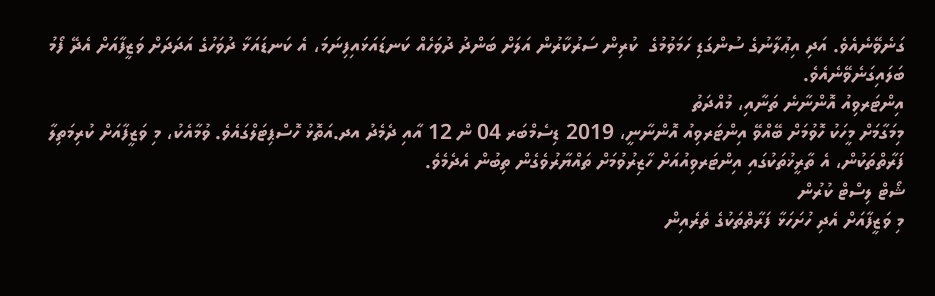ގަނެވޭނެއެވެ. އަދި އިޢުލާނުގެ ސުންގަޑި ހަމަވުމުގެ  ކުރިން ސަރުކާރުން އަލަށް ބަންދު ދުވަހެއް ކަނޑައަޅައިފިނަމަ، އެ ކަނޑައަޅާ ދުވަހުގެ އަދަދަށް ވަޒީފާއަށް އެދޭ ފޯމު ބަލައިގަނެވޭނެއެވެ.
އިންޓަރވިއު އޮންނާނެ ތަނާއި، މުއްދަތު
މިމަގާމަށް މީހަކު ހޮވުމަށް ބޭއްވޭ އިންޓަރވިއު އޮންނާނީ، 2019 ޑިސެމްބަރ 04 ން 12 އާއި ދެމެދު އދ.އަތޮޅު ހޮސްޕިޓަލްގައެވެ. ވުމާއެކު، މި ވަޒީފާއަށް ކުރިމަތިލާ ފަރާތްތަކުން، އެ ތާރީޚުތަކުގައި އިންޓަރވިއުއަށް ހާޒިރުވުމަށް ތައްޔާރުވެގެން ތިބުން އެދެމެވެ.
ޝޯޓް ލިސްޓް ކުރުން
މި ވަޒީފާއަށް އެދި ހުށަހަޅާ ފަރާތްތަކުގެ ތެރެއިން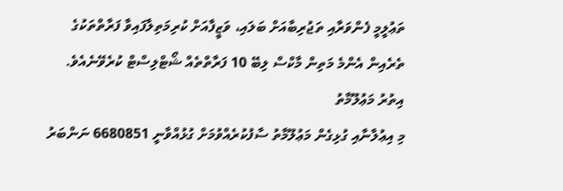ތަޢުލީމީ ފެންވަރާއި ތަޖުރިބާއަށް ބަލައި، ވަޒީފާއަށް ކުރިމަތިލާފައިވާ ފަރާތްތަކުގެ ތެރެއިން އެންމެ މަތިން މާކްސް ލިބޭ 10 ފަރާތްތެއް ޝޯޓްލިސްޓް ކުރެވޭނެއެވެ.
އިތުރު މަޢުލޫމާތު
މި އިޢުލާނާއި ގުޅިގެން މަޢުލޫމާތު ސާފުކުރެއްވުމަށް ގުޅުއްވާނީ 6680851 ނަންބަރު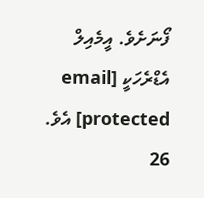ފޯނަށެވެ. އީމެއިލް އެޑްރެހަކީ [email protected] އެވެ.
26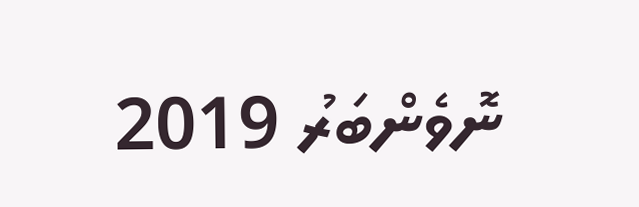ނޮވެންބަރު 2019